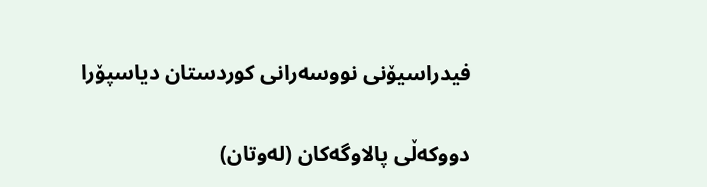فیدراسیۆنی نووسەرانی کوردستان دیاسپۆرا

دووکەڵی پالاوگەکان (لەوتان)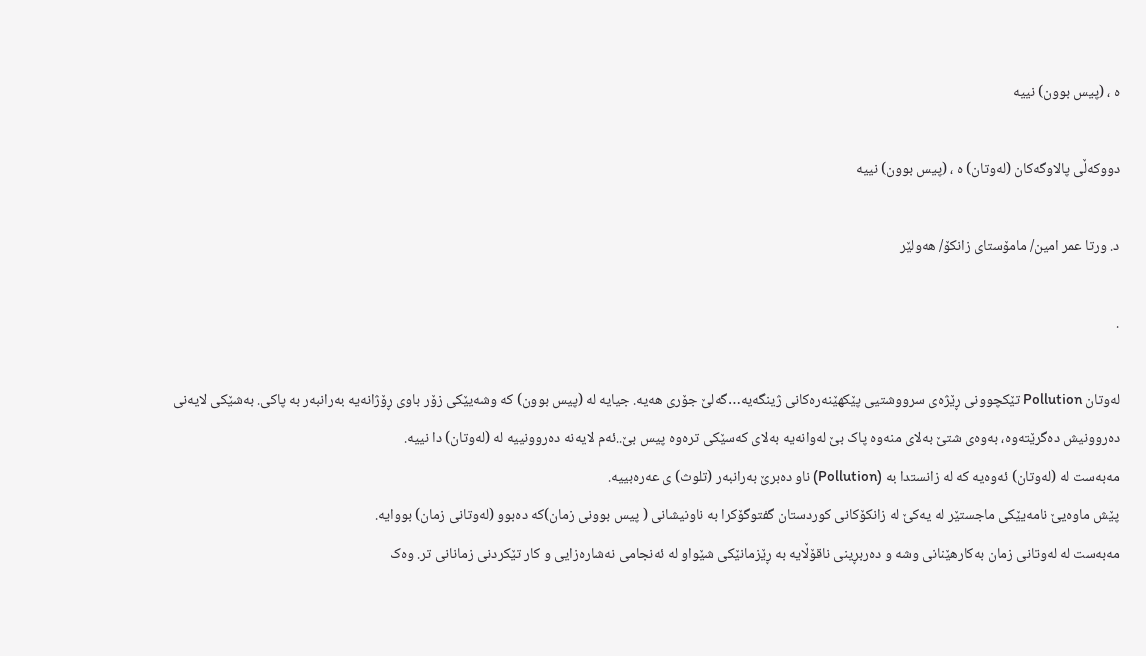ە ، (پیس بوون) نییە

دووکەڵی پالاوگەکان (لەوتان) ە ، (پیس بوون) نییە

د. ورتا عمر امین/ مامۆستای زانکۆ/ هەولێر

.

لەوتان Pollution تێکچوونی ڕێژەی سرووشتیی پێکهێنەرەکانی ژینگەیە…گەلێ جۆری هەیە. جیایە لە (پیس بوون) کە وشەیێکی زۆر باوی ڕۆژانەیە بەرانبەر بە پاکی. بەشێکی لایەنی دەروونیش دەگرێتەوە، بەوەی شتێ بەلای منەوە پاک بێ لەوانەیە بەلای کەسێکی ترەوە پیس بێ..ئەم لایەنە دەروونییە لە (لەوتان) دا نییە.
مەبەست لە (لەوتان) ئەوەیە کە لە زانستدا بە (Pollution) ناو دەبرێ بەرانبەر (تلوث) ی عەرەبییە.
پێش ماوەیێ نامەیێکی ماجستێر لە یەکێ لە زانکۆکانی کوردستان گفتوگۆکرا بە ناونیشانی ( پیس بوونی زمان)کە دەبوو (لەوتانی زمان) بووایە.
مەبەست لە لەوتانی زمان بەکارهێنانی وشە و دەربڕینی ناقۆڵایە بە ڕێزمانێکی شێواو لە ئەنجامی نەشارەزایی و کار تێکردنی زمانانی تر. وەک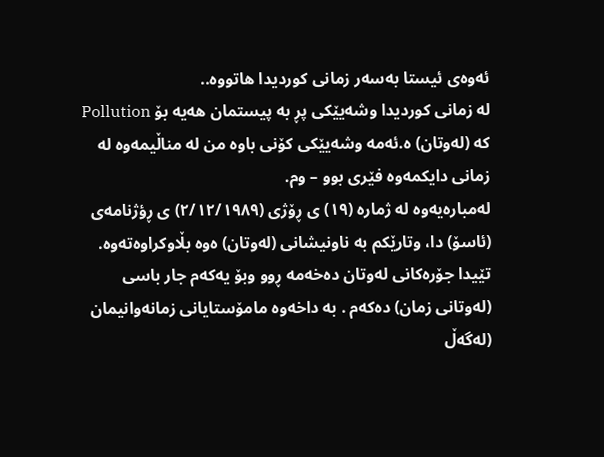ئەوەی ئیستا بەسەر زمانی کوردیدا هاتووە..
لە زمانی کوردیدا وشەیێکی پڕ بە پیستمان هەیە بۆ Pollution کە (لەوتان) ە.ئەمە وشەیێکی کۆنی باوە من لە مناڵیمەوە لە زمانی دایکمەوە فێری بوو – وم.
لەمبارەیەوە لە ژمارە (١٩) ی ڕۆژی (٢/١٢/١٩٨٩) ی ڕؤژنامەی (ئاسۆ) دا، وتارێکم بە ناونیشانی (لەوتان) ەوە بڵاوکراوەتەوە. تێیدا جۆرەکانی لەوتان دەخەمە ڕوو وبۆ یەکەم جار باسی (لەوتانی زمان) دەکەم . بە داخەوە مامۆستایانی زمانەوانیمان (لەگەڵ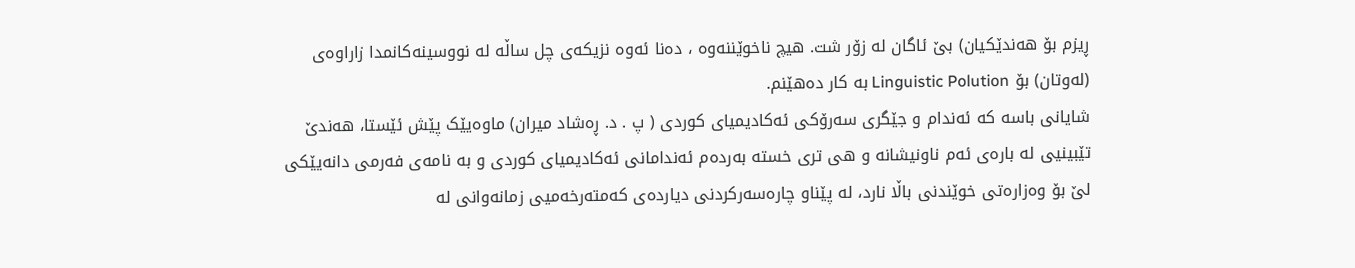ڕیزم بۆ هەندێکیان) بێ ئاگان لە زۆر شت. هیچ ناخوێننەوە ، دەنا ئەوە نزیکەی چل ساڵە لە نووسینەکانمدا زاراوەی (لەوتان) بۆ Linguistic Polution بە کار دەهێنم.
شایانی باسە کە ئەندام و جێگری سەرۆکی ئەکادیمیای کوردی ( پ . د. ڕەشاد میران) ماوەیێک پێش ئێستا، هەندێ تێبینیی لە بارەی ئەم ناونیشانە و هی تری خستە بەردەم ئەندامانی ئەکادیمیای کوردی و بە نامەی فەرمی دانەیێکی لێ بۆ وەزارەتی خوێندنی باڵا نارد، لە پێناو چارەسەرکردنی دیاردەی کەمتەرخەمیی زمانەوانی لە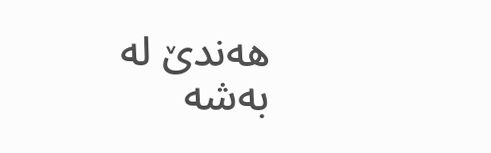هەندێ لە بەشە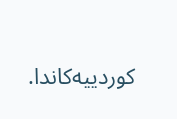کوردییەکاندا.